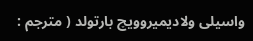واسيلى ولاديميروويچ بارتولد ( مترجم :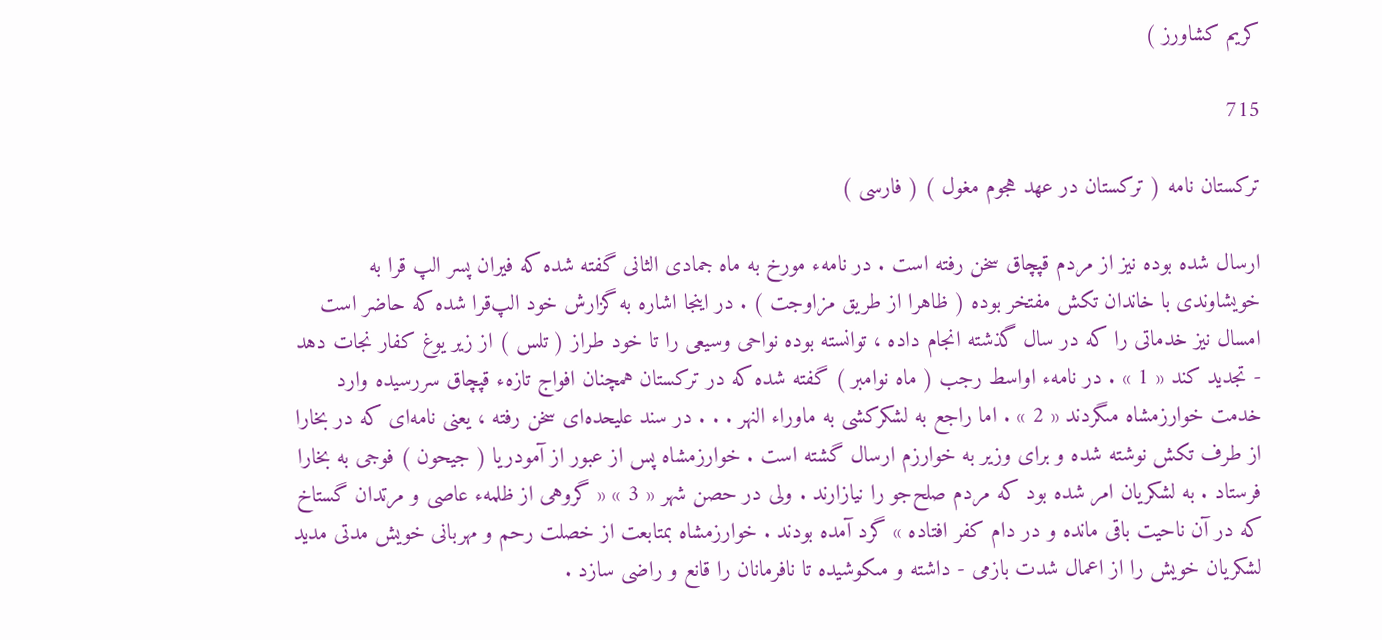كريم كشاورز )

715

تركستان نامه ( تركستان در عهد هجوم مغول ) ( فارسى )

ارسال شده بوده نيز از مردم قپچاق سخن رفته است . در نامهء مورخ به ماه جمادى الثانى گفته شده كه فيران پسر الپ قرا به خويشاوندى با خاندان تكش مفتخر بوده ( ظاهرا از طريق مزاوجت ) . در اينجا اشاره به گزارش خود الپ‌قرا شده كه حاضر است امسال نيز خدماتى را كه در سال گذشته انجام داده ، توانسته بوده نواحى وسيعى را تا خود طراز ( تلس ) از زير يوغ كفار نجات دهد - تجديد كند « 1 » . در نامهء اواسط رجب ( ماه نوامبر ) گفته شده كه در تركستان همچنان افواج تازهء قپچاق سررسيده وارد خدمت خوارزمشاه مىگردند « 2 » . اما راجع به لشكركشى به ماوراء النهر . . . در سند عليحده‌اى سخن رفته ، يعنى نامه‌اى كه در بخارا از طرف تكش نوشته شده و براى وزير به خوارزم ارسال گشته است . خوارزمشاه پس از عبور از آمودريا ( جيحون ) فوجى به بخارا فرستاد . به لشكريان امر شده بود كه مردم صلح‌جو را نيازارند . ولى در حصن شهر « 3 » « گروهى از ظلمهء عاصى و مرتدان گستاخ كه در آن ناحيت باقى مانده و در دام كفر افتاده » گرد آمده بودند . خوارزمشاه بمتابعت از خصلت رحم و مهربانى خويش مدتى مديد لشكريان خويش را از اعمال شدت بازمى - داشته و مىكوشيده تا نافرمانان را قانع و راضى سازد .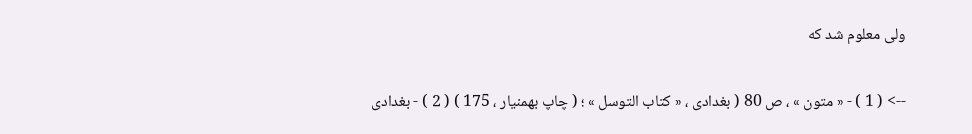ولى معلوم شد كه

--> ( 1 ) - « متون » ، ص 80 ( بغدادى ، « كتاب التوسل » ؛ ( چاپ بهمنيار ، 175 ) ( 2 ) - بغدادى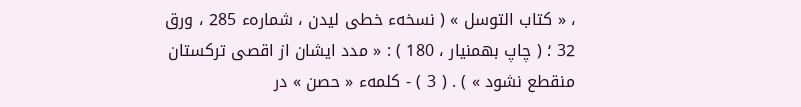، « كتاب التوسل » ( نسخهء خطى ليدن ، شمارهء 285 ، ورق 32 ؛ ( چاپ بهمنيار ، 180 ) : « مدد ايشان از اقصى تركستان منقطع نشود » ) . ( 3 ) - كلمهء « حصن » در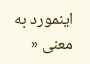اينمورد به معنى «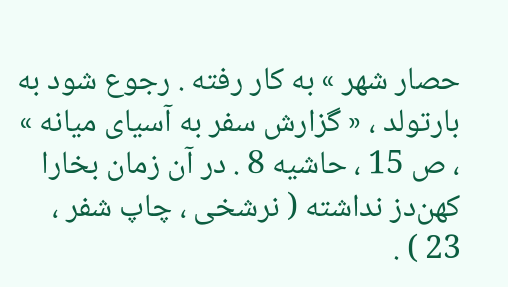حصار شهر » به كار رفته . رجوع شود به بارتولد ، « گزارش سفر به آسياى ميانه » ، ص 15 ، حاشيه 8 . در آن زمان بخارا كهن‌دز نداشته ( نرشخى ، چاپ شفر ، 23 ) .